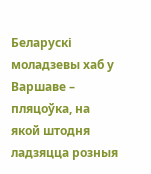Беларускі моладзевы хаб у Варшаве – пляцоўка, на якой штодня ладзяцца розныя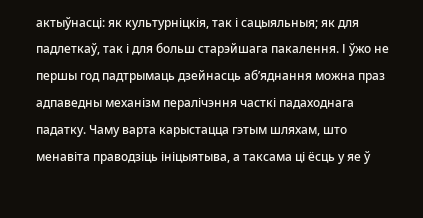актыўнасці: як культурніцкія, так і сацыяльныя; як для падлеткаў, так і для больш старэйшага пакалення. І ўжо не першы год падтрымаць дзейнасць аб’яднання можна праз адпаведны механізм пералічэння часткі падаходнага падатку. Чаму варта карыстацца гэтым шляхам, што менавіта праводзіць ініцыятыва, а таксама ці ёсць у яе ў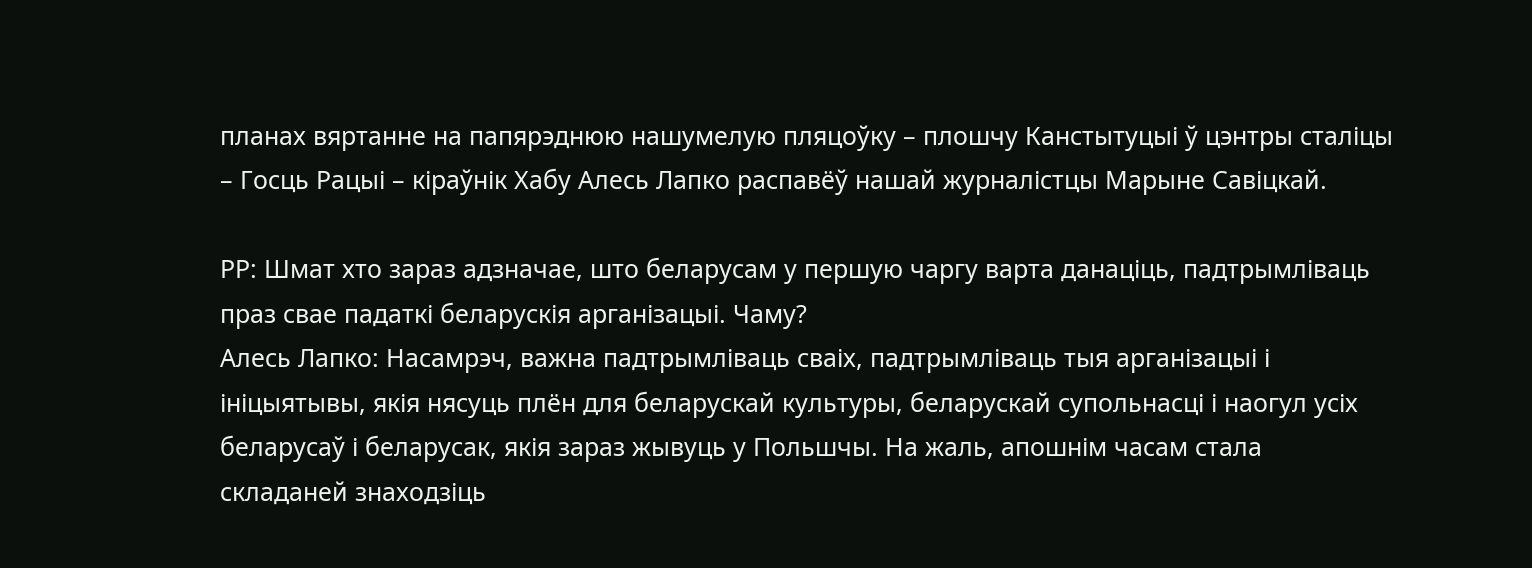планах вяртанне на папярэднюю нашумелую пляцоўку – плошчу Канстытуцыі ў цэнтры сталіцы – Госць Рацыі – кіраўнік Хабу Алесь Лапко распавёў нашай журналістцы Марыне Савіцкай.

РР: Шмат хто зараз адзначае, што беларусам у першую чаргу варта данаціць, падтрымліваць праз свае падаткі беларускія арганізацыі. Чаму?
Алесь Лапко: Насамрэч, важна падтрымліваць сваіх, падтрымліваць тыя арганізацыі і ініцыятывы, якія нясуць плён для беларускай культуры, беларускай супольнасці і наогул усіх беларусаў і беларусак, якія зараз жывуць у Польшчы. На жаль, апошнім часам стала складаней знаходзіць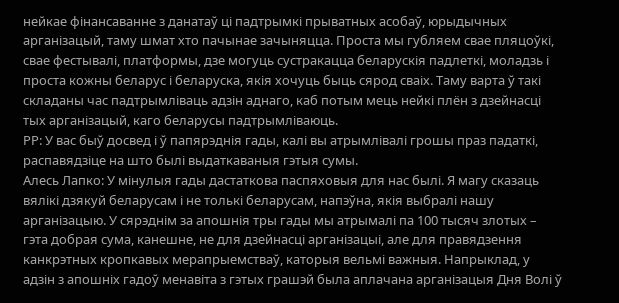нейкае фінансаванне з данатаў ці падтрымкі прыватных асобаў, юрыдычных арганізацый, таму шмат хто пачынае зачыняцца. Проста мы губляем свае пляцоўкі, свае фестывалі, платформы, дзе могуць сустракацца беларускія падлеткі, моладзь і проста кожны беларус і беларуска, якія хочуць быць сярод сваіх. Таму варта ў такі складаны час падтрымліваць адзін аднаго, каб потым мець нейкі плён з дзейнасці тых арганізацый, каго беларусы падтрымліваюць.
РР: У вас быў досвед і ў папярэднія гады, калі вы атрымлівалі грошы праз падаткі, распавядзіце на што былі выдаткаваныя гэтыя сумы.
Алесь Лапко: У мінулыя гады дастаткова паспяховыя для нас былі. Я магу сказаць вялікі дзякуй беларусам і не толькі беларусам, напэўна, якія выбралі нашу арганізацыю. У сярэднім за апошнія тры гады мы атрымалі па 100 тысяч злотых – гэта добрая сума, канешне, не для дзейнасці арганізацыі, але для правядзення канкрэтных кропкавых мерапрыемстваў, каторыя вельмі важныя. Напрыклад, у адзін з апошніх гадоў менавіта з гэтых грашэй была аплачана арганізацыя Дня Волі ў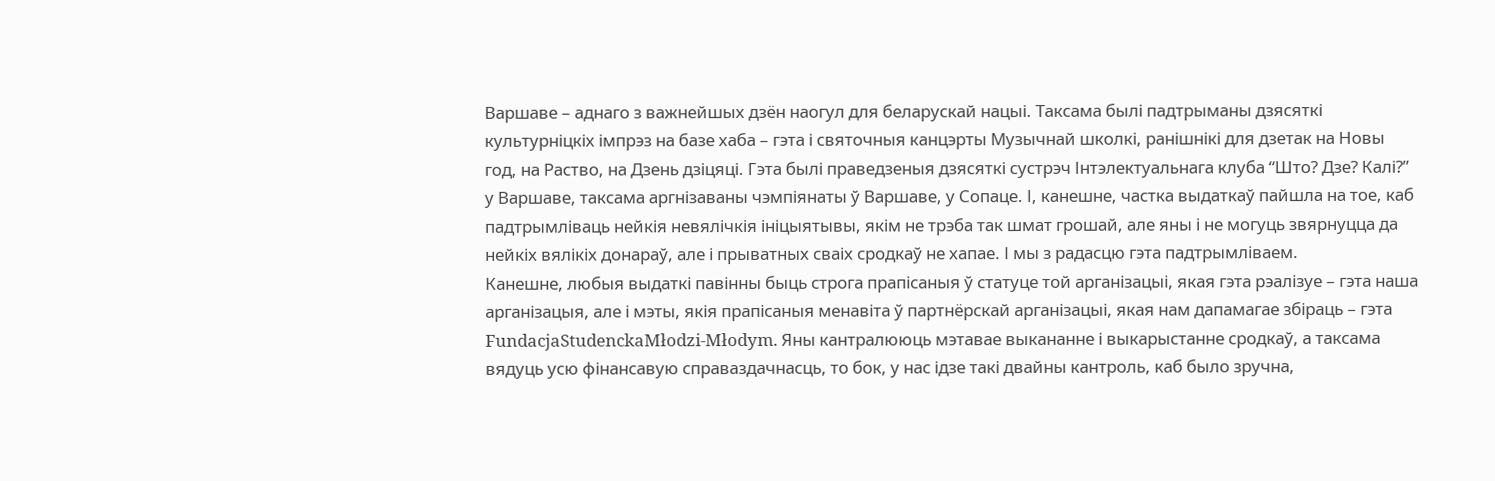Варшаве – аднаго з важнейшых дзён наогул для беларускай нацыі. Таксама былі падтрыманы дзясяткі культурніцкіх імпрэз на базе хаба – гэта і святочныя канцэрты Музычнай школкі, ранішнікі для дзетак на Новы год, на Раство, на Дзень дзіцяці. Гэта былі праведзеныя дзясяткі сустрэч Інтэлектуальнага клуба “Што? Дзе? Калі?” у Варшаве, таксама аргнізаваны чэмпіянаты ў Варшаве, у Сопаце. І, канешне, частка выдаткаў пайшла на тое, каб падтрымліваць нейкія невялічкія ініцыятывы, якім не трэба так шмат грошай, але яны і не могуць звярнуцца да нейкіх вялікіх донараў, але і прыватных сваіх сродкаў не хапае. І мы з радасцю гэта падтрымліваем.
Канешне, любыя выдаткі павінны быць строга прапісаныя ў статуце той арганізацыі, якая гэта рэалізуе – гэта наша арганізацыя, але і мэты, якія прапісаныя менавіта ў партнёрскай арганізацыі, якая нам дапамагае збіраць – гэта FundacjaStudenckaMłodzi-Młodym. Яны кантралююць мэтавае выкананне і выкарыстанне сродкаў, а таксама вядуць усю фінансавую справаздачнасць, то бок, у нас ідзе такі двайны кантроль, каб было зручна,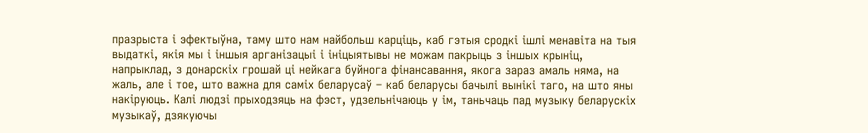празрыста і эфектыўна, таму што нам найбольш карціць, каб гэтыя сродкі ішлі менавіта на тыя выдаткі, якія мы і іншыя арганізацыі і ініцыятывы не можам пакрыць з іншых крыніц, напрыклад, з донарскіх грошай ці нейкага буйнога фінансавання, якога зараз амаль няма, на жаль, але і тое, што важна для саміх беларусаў – каб беларусы бачылі вынікі таго, на што яны накіруюць. Калі людзі прыходзяць на фэст, удзельнічаюць у ім, таньчаць пад музыку беларускіх музыкаў, дзякуючы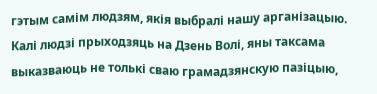гэтым самім людзям, якія выбралі нашу арганізацыю. Калі людзі прыходзяць на Дзень Волі, яны таксама выказваюць не толькі сваю грамадзянскую пазіцыю,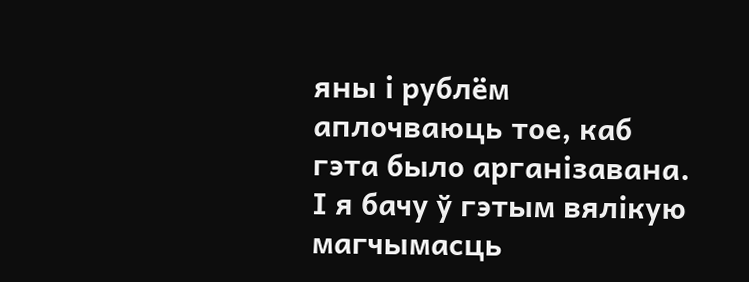яны і рублём аплочваюць тое, каб гэта было арганізавана. І я бачу ў гэтым вялікую магчымасць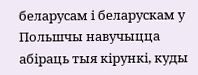беларусам і беларускам у Польшчы навучыцца абіраць тыя кірункі, куды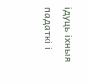ідуць іхныя падаткі і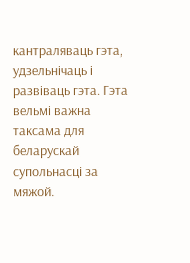кантраляваць гэта, удзельнічаць і развіваць гэта. Гэта вельмі важна таксама для беларускай супольнасці за мяжой.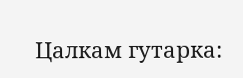Цалкам гутарка: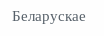Беларускае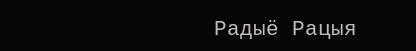Радыё Рацыя